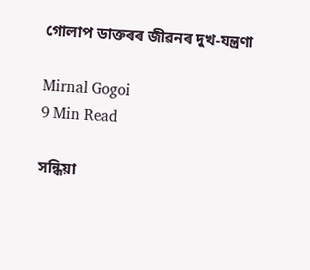গোলাপ ডাক্তৰৰ জীৱনৰ দুখ-যন্ত্ৰণা

Mirnal Gogoi
9 Min Read

সন্ধিয়া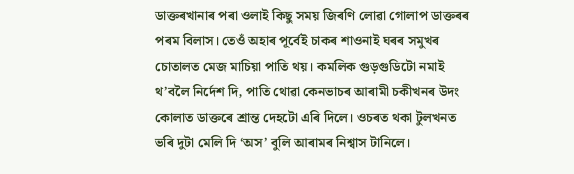ডাক্তৰখানাৰ পৰা ওলাই কিছু সময় জিৰণি লোৱা গোলাপ ডাক্তৰৰ পৰম বিলাস। তেওঁ অহাৰ পূৰ্বেই চাকৰ শাওনাই ঘৰৰ সমুখৰ চোতালত মেজ মাচিয়া পাতি থয়। কমলিক গুড়গুডিটো নমাই থ’বলৈ নির্দেশ দি, পাতি থোৱা কেনভাচৰ আৰামী চকীখনৰ উদং কোলাত ডাক্তৰে শ্রান্ত দেহটো এৰি দিলে। ওচৰত থকা টুলখনত ভৰি দুটা মেলি দি ‘অস’ বুলি আৰামৰ নিশ্বাস টানিলে।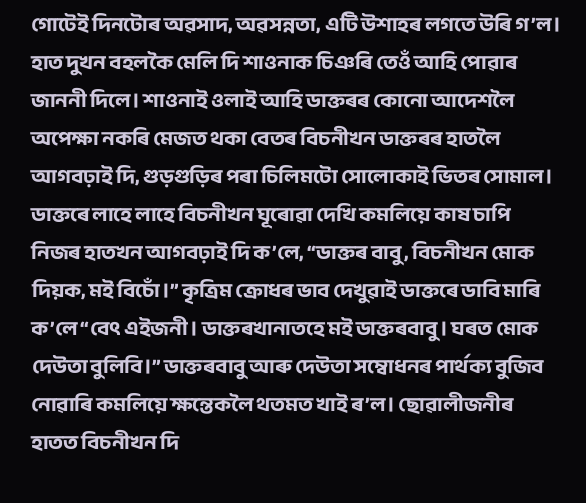গোটেই দিনটোৰ অৱসাদ, অৱসন্নতা, এটি উশাহৰ লগতে উৰি গ’ল। হাত দুখন বহলকৈ মেলি দি শাওনাক চিঞৰি তেওঁ আহি পোৱাৰ জাননী দিলে। শাওনাই ওলাই আহি ডাক্তৰৰ কোনো আদেশলৈ অপেক্ষা নকৰি মেজত থকা বেতৰ বিচনীখন ডাক্তৰৰ হাতলৈ আগবঢ়াই দি, গুড়গুড়িৰ পৰা চিলিমটো সোলোকাই ভিতৰ সোমাল। ডাক্তৰে লাহে লাহে বিচনীখন ঘূৰোৱা দেখি কমলিয়ে কাষ চাপি নিজৰ হাতখন আগবঢ়াই দি ক’লে, “ডাক্তৰ বাবু, বিচনীখন মোক দিয়ক, মই বিচোঁ।” কৃত্রিম ক্রোধৰ ভাব দেখুৱাই ডাক্তৰে ডাবি মাৰি ক’লে “বেৎ এইজনী। ডাক্তৰখানাতহে মই ডাক্তৰবাবু। ঘৰত মোক দেউতা বুলিবি।” ডাক্তৰবাবু আৰু দেউতা সম্বোধনৰ পাৰ্থক্য বুজিব নোৱাৰি কমলিয়ে ক্ষন্তেকলৈ থতমত খাই ৰ’ল। ছোৱালীজনীৰ হাতত বিচনীখন দি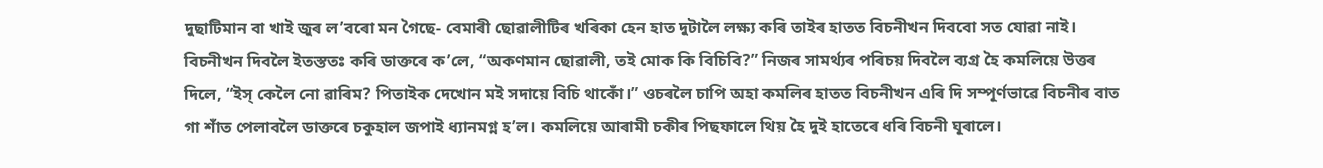দুছাটিমান বা খাই জুৰ ল’বৰো মন গৈছে- বেমাৰী ছোৱালীটিৰ খৰিকা হেন হাত দুটালৈ লক্ষ্য কৰি তাইৰ হাতত বিচনীখন দিববো সত যোৱা নাই। বিচনীখন দিবলৈ ইতস্ততঃ কৰি ডাক্তৰে ক’লে, “অকণমান ছোৱালী, তই মোক কি বিচিবি?” নিজৰ সামৰ্থ্যৰ পৰিচয় দিবলৈ ব্যগ্র হৈ কমলিয়ে উত্তৰ দিলে, “ইস্ কেলৈ নো ৱাৰিম? পিতাইক দেখোন মই সদায়ে বিচি থাকোঁ।” ওচৰলৈ চাপি অহা কমলিৰ হাতত বিচনীখন এৰি দি সম্পূৰ্ণভাৱে বিচনীৰ বাত গা শাঁত পেলাবলৈ ডাক্তৰে চকুহাল জপাই ধ্যানমগ্ন হ’ল। কমলিয়ে আৰামী চকীৰ পিছফালে থিয় হৈ দুই হাতেৰে ধৰি বিচনী ঘূৰালে।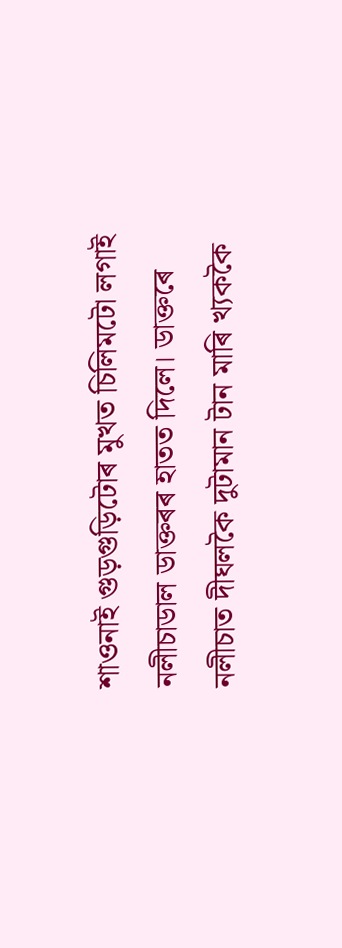শাওনাই গুড়গুড়িটোৰ মুখত চিলিমটো লগাই নলীচাডাল ডাক্তৰৰ হাতত দিলে। ডাক্তৰে নলীচাত দীঘলকৈ দুটামান টান মাৰি খ্যককৈ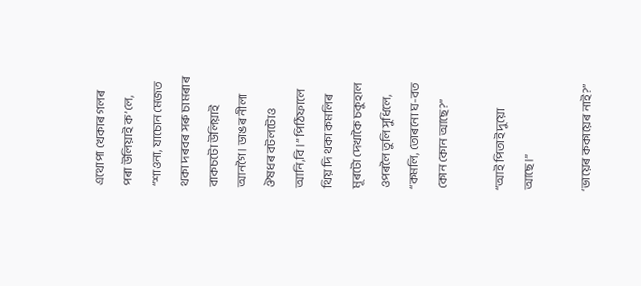এথোপা খেকাৰ গলৰ পৰা উলিয়াই ক’লে, “শাওনা, যাচোন মেজত থকা দৰবৰ সৰু চামৰাৰ বাকচটো উলিয়াই আনগৈ। ডাঙৰ নীলা ঔষধৰ বটলটোও আনি,বি।” পিঠিফালে থিয় দি থকা কমলিৰ মূৰটো দেখাকৈ চকুহাল ওপৰলৈ তুলি সুধিলে, “কমলি, তোৰনো ঘ-বত কোন কোন আছে?”

“আই পিতাই দুয়ো আছে।”

‘ভায়েৰ ককায়েৰ নাই?”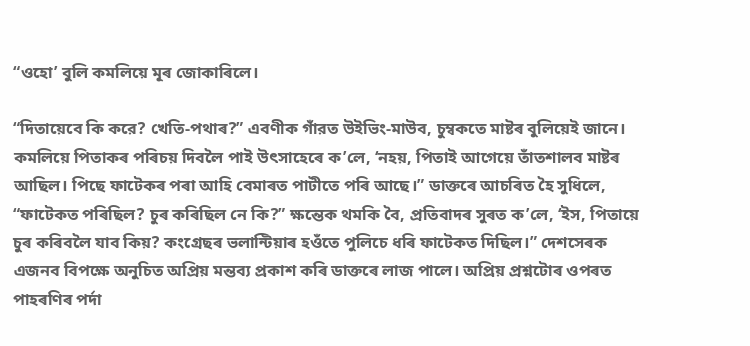“ওহো’ বুলি কমলিয়ে মূৰ জোকাৰিলে।

“দিতায়েবে কি করে? খেতি-পথাৰ?” এবণীক গাঁরত উইভিং-মাউব, চুম্বকতে মাষ্টৰ বুলিয়েই জানে। কমলিয়ে পিতাকৰ পৰিচয় দিবলৈ পাই উৎসাহেৰে ক’লে, ‘নহয়, পিতাই আগেয়ে তাঁতশালব মাষ্টৰ আছিল। পিছে ফাটেকৰ পৰা আহি বেমাৰত পাটীতে পৰি আছে।” ডাক্তৰে আচৰিত হৈ সুধিলে, “ফাটেকত পৰিছিল? চুৰ কৰিছিল নে কি?” ক্ষন্তেক থমকি বৈ, প্ৰতিবাদৰ সুৰত ক’লে, ‘ইস, পিতায়ে চুৰ কৰিবলৈ যাব কিয়? কংগ্রেছৰ ভলান্টিয়াৰ হওঁতে পুলিচে ধৰি ফাটেকত দিছিল।” দেশসেৰক এজনব বিপক্ষে অনুচিত অপ্রিয় মন্তব্য প্রকাশ কৰি ডাক্তৰে লাজ পালে। অপ্রিয় প্রশ্নটোৰ ওপৰত পাহৰণিৰ পর্দা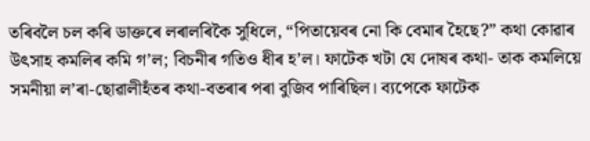তৰিবলৈ চল কৰি ডাক্তৰে লৰালৰিকৈ সুধিলে, “পিতায়েবৰ নো কি বেমাৰ হৈছে?” কথা কোৱাৰ উৎসাহ কমলিৰ কমি গ’ল; বিচনীৰ গতিও ধীৰ হ’ল। ফাটেক খটা যে দোষৰ কথা- তাক কমলিয়ে সমনীয়া ল’ৰা-ছোৱালীহঁতৰ কথা-বতৰাৰ পৰা বুজিব পাৰিছিল। ব্যপেকে ফাটেক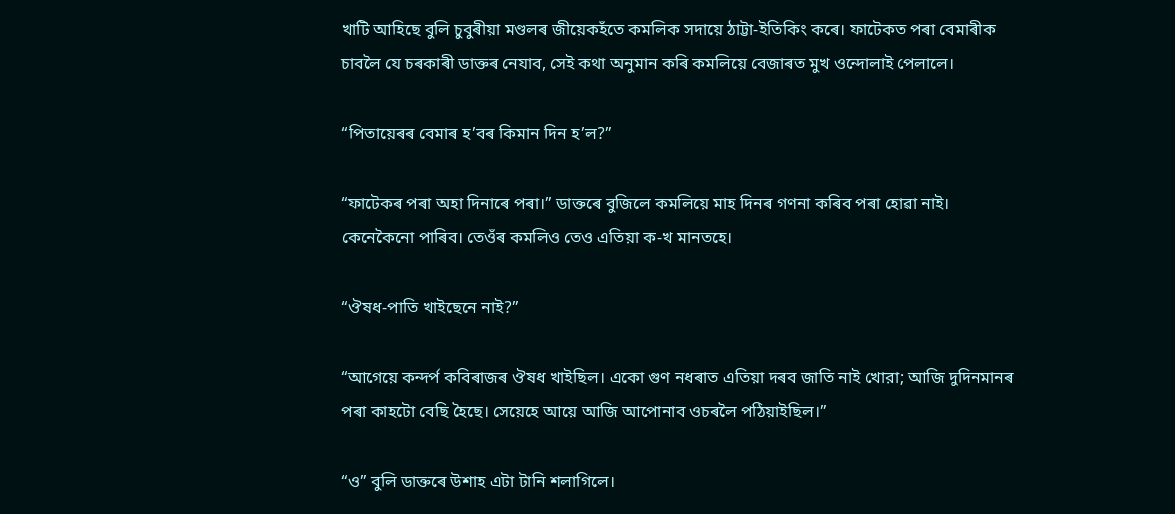খাটি আহিছে বুলি চুবুৰীয়া মণ্ডলৰ জীয়েকহঁতে কমলিক সদায়ে ঠাট্টা-ইতিকিং কৰে। ফাটেকত পৰা বেমাৰীক চাবলৈ যে চৰকাৰী ডাক্তৰ নেযাব, সেই কথা অনুমান কৰি কমলিয়ে বেজাৰত মুখ ওন্দোলাই পেলালে।

“পিতায়েৰৰ বেমাৰ হ’বৰ কিমান দিন হ’ল?”

“ফাটেকৰ পৰা অহা দিনাৰে পৰা।” ডাক্তৰে বুজিলে কমলিয়ে মাহ দিনৰ গণনা কৰিব পৰা হোৱা নাই। কেনেকৈনো পাৰিব। তেওঁৰ কমলিও তেও এতিয়া ক-খ মানতহে।

“ঔষধ-পাতি খাইছেনে নাই?”

“আগেয়ে কন্দর্প কবিৰাজৰ ঔষধ খাইছিল। একো গুণ নধৰাত এতিয়া দৰব জাতি নাই খোরা; আজি দুদিনমানৰ পৰা কাহটো বেছি হৈছে। সেয়েহে আয়ে আজি আপোনাব ওচৰলৈ পঠিয়াইছিল।”

“ও” বুলি ডাক্তৰে উশাহ এটা টানি শলাগিলে।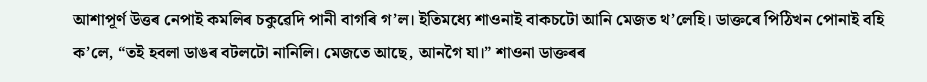আশাপূর্ণ উত্তৰ নেপাই কমলিৰ চকুৱেদি পানী বাগৰি গ’ল। ইতিমধ্যে শাওনাই বাকচটো আনি মেজত থ’লেহি। ডাক্তৰে পিঠিখন পোনাই বহি ক’লে, “তই হবলা ডাঙৰ বটলটো নানিলি। মেজতে আছে, আনগৈ যা।” শাওনা ডাক্তৰৰ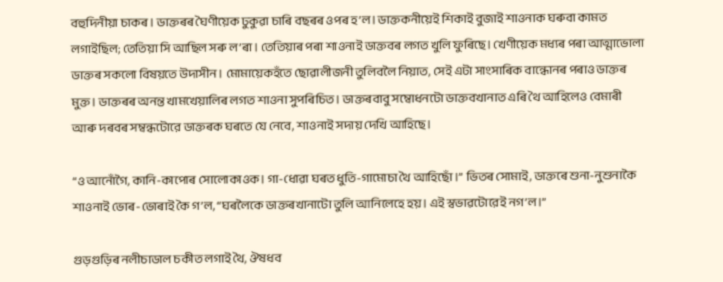বহুদিনীয়া চাকৰ। ডাক্তৰৰ ঘৈণীয়েক ঢুকুৱা চাৰি বছৰৰ ওপৰ হ’ল। ডাক্তকনীয়েই শিকাই বুজাই শাওনাক ঘৰুবা কামত লগাইছিল; তেতিয়া সি আছিল সৰু ল’ৰা। তেতিয়াৰ পৰা শাওনাই ডাক্তবৰ লগত খুলি ফুৰিছে। খেণীয়েক মধ্যৰ পৰা আত্মাভোলা ডাক্তৰ সকলো বিষয়তে উদাসীন। মোমায়েকহঁতে ছোৱালীজনী তুলিবলৈ নিয়াত, সেই এটা সাংসাৰিক বান্ধোনৰ পৰাও ডাক্তৰ মুক্ত। ডাক্তৰৰ অনন্ত খামখেয়ালিৰ লগত শাওনা সুপৰিচিত। ডাক্তৰবাবু সম্বোধনটো ডাক্তবখানাত এৰি থৈ আহিলেও বেমাৰী আৰু দৰবৰ সম্বন্ধটোরে ডাক্তৰক ঘৰতে যে নেবে, শাওনাই সদায় দেখি আহিছে।

“ও আনোঁগৈ, কানি-কাপোৰ সোলোকাওক। গা-ধোৱা ঘৰত ধুতি-গামোচা থৈ আহিছোঁ।” ভিতৰ সোমাই, ডাক্তৰে শুনা-নুশুনাকৈ শাওনাই ভোৰ-ভোৰাই কৈ গ’ল, “ঘৰলৈকে ডাক্তৰখানাটো তুলি আনিলেহে হয়। এই স্বভাৱটোরেই নগ’ল।”

গুড়গুড়িৰ নলীচাডাল চকীত লগাই থৈ, ঔষধব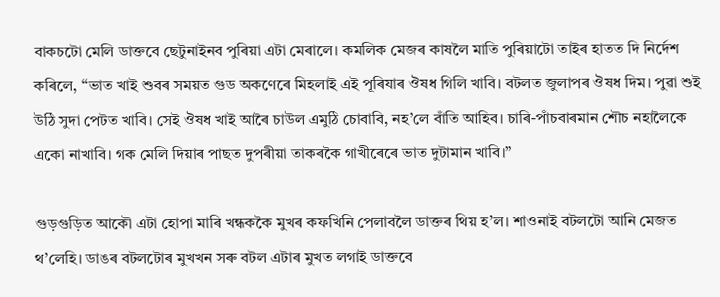বাকচটো মেলি ডাক্তবে ছেটুনাইনব পুৰিয়া এটা মেৰালে। কমলিক মেজৰ কাষলৈ মাতি পুৰিয়াটো তাইৰ হাতত দি নির্দেশ কৰিলে, “ভাত খাই শুবৰ সময়ত গুড অকণেৰে মিহলাই এই পূৰিযাৰ ঔষধ গিলি খাবি। বটলত জুলাপৰ ঔষধ দিম। পুৱা শুই উঠি সুদা পেটত খাবি। সেই ঔষধ খাই আৰৈ চাউল এমুঠি চোবাবি, নহ’লে বাঁতি আহিব। চাৰি-পাঁচবাৰমান শৌচ নহালৈকে একো নাখাবি। গক মেলি দিয়াৰ পাছত দুপৰীয়া তাকৰকৈ গাখীৰেৰে ভাত দুটামান খাবি।”

গুড়গুড়িত আকৌ এটা হোপা মাৰি খন্ধককৈ মুখৰ কফখিনি পেলাবলৈ ডাক্তৰ থিয় হ’ল। শাওনাই বটলটো আনি মেজত থ’লেহি। ডাঙৰ বটলটোৰ মুখখন সৰু বটল এটাৰ মুখত লগাই ডাক্তবে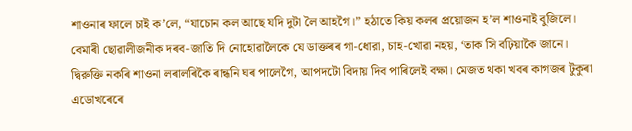শাওনাৰ ফালে চাই ক’লে, “যাচোন কল আছে যদি দুটা লৈ আহগৈ।” হঠাতে কিয় কলৰ প্রয়োজন হ’ল শাওনাই বুজিলে। বেমাৰী ছোৱালীজনীক দৰব-জাতি দি নোহোৱালৈকে যে ডাক্তৰৰ গা-ধোরা, চাহ-খোৱা নহয়, ‘তাক সি বঢ়িয়াকৈ জানে। দ্বিরুক্তি নকৰি শাওনা লৰালৰিকৈ ৰান্ধনি ঘৰ পালেগৈ, আপদটো বিদায় দিব পাৰিলেই বক্ষা। মেজত থকা খবৰ কাগজৰ টুকুৰা এডোখৰেৰে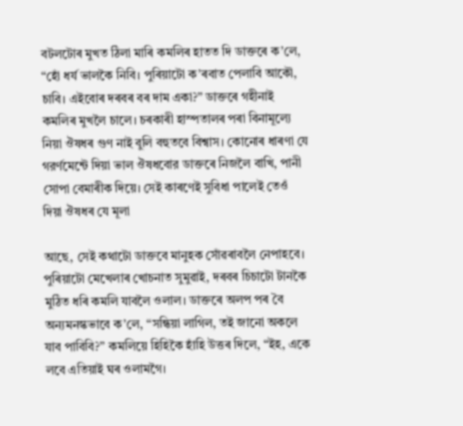বটলটোৰ মুখত ঠিলা মাৰি কমলিৰ হাতত দি ডাক্তৰে ক’লে, “হোঁ ধৰ্য ভালকৈ নিবি। পুৰিয়াটো ক’ৰবাত পেলাবি আকৌ, চাবি। এইবোৰ দৰবৰ বৰ দাম একা?” ডাক্তৰে গহীনাই কমলিৰ মুখলৈ চালে। চৰকাৰী হাস্পতালৰ পৰা বিনামূল্যে নিয়া ঔষধৰ গুণ নাই বুলি বহুতবে বিশ্বাস। কোনোৰ ধাৰণা যে গরর্ণমেন্টে দিয়া ভাল ঔষধবোর ডাক্তৰে নিজলৈ বাখি, পানী সোপা বেমাৰীক দিয়ে। সেই কাৰণেই সুবিধা পালেই তেওঁ দিয়া ঔষধৰ যে মূলা

আছে, সেই কথাটো ডাক্তবে মানুহক সোঁৱৰাবলৈ নেপাহবে। পুৰিয়াটো মেখেলাৰ খোচনাত সুমুৱাই, দৰবৰ চিচাটো টানকৈ মুঠিত ধৰি কমলি যাবলৈ ওলাল। ডাক্তৰে অলপ পৰ বৈ অন্যমনস্কভাবে ক’লে, “সন্ধিয়া লাগিল, তই জানো অকলে যাব পাবিবি?” কমলিয়ে হিহিকৈ হাঁহি উত্তৰ দিলে, “ইহ, একে লবে এতিয়াই ঘৰ ওলামগৈ।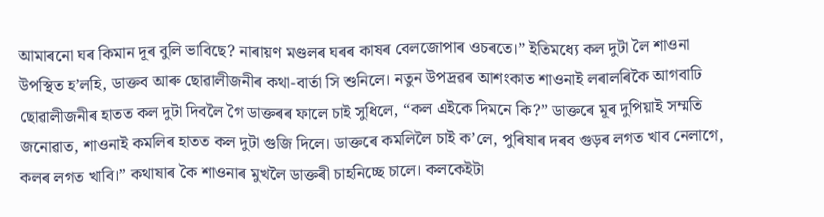আমাৰনো ঘৰ কিমান দূৰ বুলি ভাবিছে? নাৰায়ণ মণ্ডলৰ ঘৰৰ কাষৰ বেলজোপাৰ ওচৰতে।” ইতিমধ্যে কল দুটা লৈ শাওনা উপস্থিত হ’লহি, ডাক্তব আৰু ছোৱালীজনীৰ কথা-বার্তা সি শুনিলে। নতুন উপদ্ৰৱৰ আশংকাত শাওনাই লৰালৰিকৈ আগবাঢি ছোৱালীজনীৰ হাতত কল দুটা দিবলৈ গৈ ডাক্তৰৰ ফালে চাই সুধিলে, “কল এইকে দিমনে কি?” ডাক্তৰে মূৰ দুপিয়াই সম্মতি জনোৱাত, শাওনাই কমলিৰ হাতত কল দুটা গুজি দিলে। ডাক্তৰে কমলিলৈ চাই ক’লে, পুৰিষাৰ দৰব গুড়ৰ লগত খাব নেলাগে, কলৰ লগত খাবি।” কথাষাৰ কৈ শাওনাৰ মুখলৈ ডাক্তৰী চাহনিচ্ছে চালে। কলকেইটা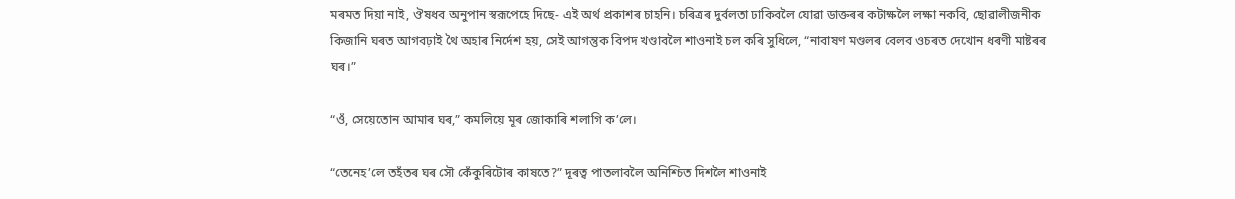মৰমত দিয়া নাই, ঔষধব অনুপান স্বরূপেহে দিছে- এই অর্থ প্রকাশৰ চাহনি। চৰিত্ৰৰ দুর্বলতা ঢাকিবলৈ যোৱা ডাক্তৰৰ কটাক্ষলৈ লক্ষা নকবি, ছোৱালীজনীক কিজানি ঘৰত আগবঢ়াই থৈ অহাৰ নির্দেশ হয়, সেই আগন্তুক বিপদ খণ্ডাবলৈ শাওনাই চল কৰি সুধিলে, “নাবাষণ মণ্ডলৰ বেলব ওচৰত দেখোন ধৰণী মাষ্টৰৰ ঘৰ।”

“ওঁ, সেয়েতোন আমাৰ ঘৰ,” কমলিয়ে মূৰ জোকাৰি শলাগি ক’লে।

“তেনেহ’লে তহঁতৰ ঘৰ সৌ কেঁকুৰিটোৰ কাষতে?” দূৰত্ব পাতলাবলৈ অনিশ্চিত দিশলৈ শাওনাই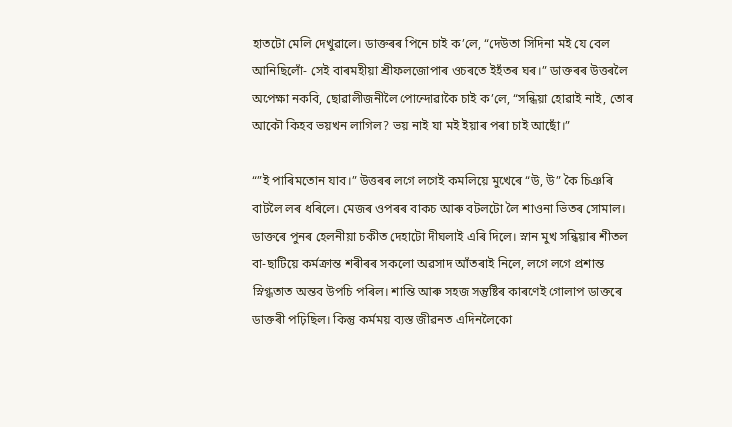হাতটো মেলি দেখুৱালে। ডাক্তৰৰ পিনে চাই ক’লে, “দেউতা সিদিনা মই যে বেল আনিছিলোঁ- সেই বাৰমহীয়া শ্রীফলজোপাৰ ওচৰতে ইহঁতৰ ঘৰ।” ডাক্তৰৰ উত্তৰলৈ অপেক্ষা নকবি, ছোৱালীজনীলৈ পোন্দোৱাকৈ চাই ক’লে, “সন্ধিয়া হোৱাই নাই, তোৰ আকৌ কিহব ভয়খন লাগিল? ভয় নাই যা মই ইয়াৰ পৰা চাই আছোঁ।”

“”ই পাৰিমতোন যাব।” উত্তৰৰ লগে লগেই কমলিয়ে মুখেৰে “উ, উ” কৈ চিঞৰি বাটলৈ লৰ ধৰিলে। মেজৰ ওপৰৰ বাকচ আৰু বটলটো লৈ শাওনা ভিতৰ সোমাল। ডাক্তৰে পুনৰ হেলনীয়া চকীত দেহাটো দীঘলাই এৰি দিলে। স্নান মুখ সন্ধিয়াৰ শীতল বা-ছাটিয়ে কর্মক্রান্ত শৰীৰৰ সকলো অৱসাদ আঁতৰাই নিলে, লগে লগে প্রশান্ত স্নিগ্ধতাত অন্তব উপচি পৰিল। শান্তি আৰু সহজ সন্তুষ্টিৰ কাৰণেই গোলাপ ডাক্তৰে ডাক্তৰী পঢ়িছিল। কিন্তু কর্মময় ব্যস্ত জীৱনত এদিনলৈকো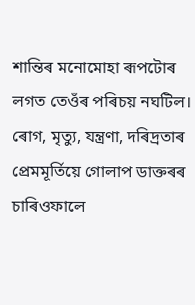শান্তিৰ মনোমোহা ৰূপটোৰ লগত তেওঁৰ পৰিচয় নঘটিল। ৰোগ, মৃত্যু, যন্ত্রণা, দৰিদ্ৰতাৰ প্রেমমূর্তিয়ে গোলাপ ডাক্তৰৰ চাৰিওফালে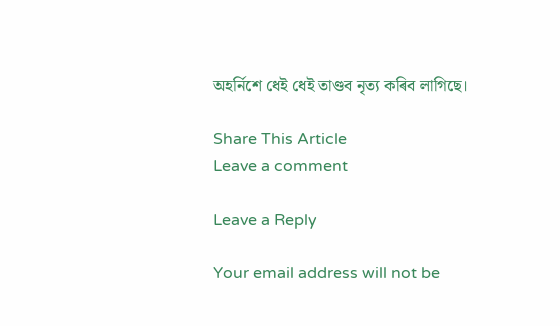অহর্নিশে ধেই ধেই তাণ্ডব নৃত্য কৰিব লাগিছে।

Share This Article
Leave a comment

Leave a Reply

Your email address will not be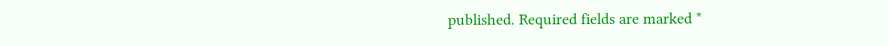published. Required fields are marked *